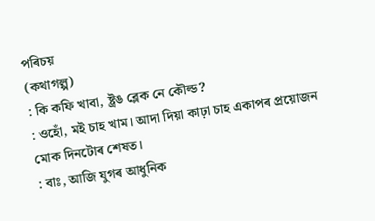পৰিচয়
(কথাগল্প)
: কি কফি খাবা, ষ্ট্ৰঙ ব্লেক নে কৌল্ড?
: ওহোঁ, মই চাহ খাম। আদা দিয়া কাঢ়া চাহ একাপৰ প্ৰয়োজন মোক দিনটোৰ শেষত।
: বাঃ, আজি যুগৰ আধুনিক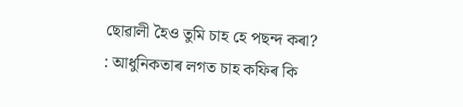ছোৱালী হৈও তুমি চাহ হে পছন্দ কৰা?
: আধুনিকতাৰ লগত চাহ কফিৰ কি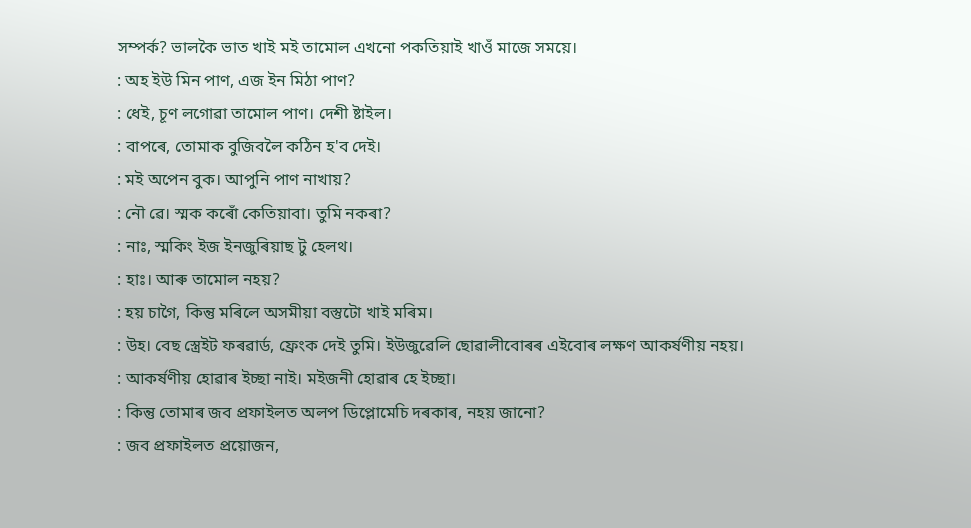সম্পৰ্ক? ভালকৈ ভাত খাই মই তামোল এখনো পকতিয়াই খাওঁ মাজে সময়ে।
: অহ ইউ মিন পাণ, এজ ইন মিঠা পাণ?
: ধেই, চূণ লগোৱা তামোল পাণ। দেশী ষ্টাইল।
: বাপৰে, তোমাক বুজিবলৈ কঠিন হ'ব দেই।
: মই অপেন বুক। আপুনি পাণ নাখায়?
: নৌ ৱে। স্মক কৰোঁ কেতিয়াবা। তুমি নকৰা?
: নাঃ, স্মকিং ইজ ইনজুৰিয়াছ টু হেলথ।
: হাঃ। আৰু তামোল নহয়?
: হয় চাগৈ, কিন্তু মৰিলে অসমীয়া বস্তুটো খাই মৰিম।
: উহ। বেছ স্ত্ৰেইট ফৰৱাৰ্ড, ফ্ৰেংক দেই তুমি। ইউজুৱেলি ছোৱালীবোৰৰ এইবোৰ লক্ষণ আকৰ্ষণীয় নহয়।
: আকৰ্ষণীয় হোৱাৰ ইচ্ছা নাই। মইজনী হোৱাৰ হে ইচ্ছা।
: কিন্তু তোমাৰ জব প্ৰফাইলত অলপ ডিপ্লোমেচি দৰকাৰ, নহয় জানো?
: জব প্ৰফাইলত প্ৰয়োজন,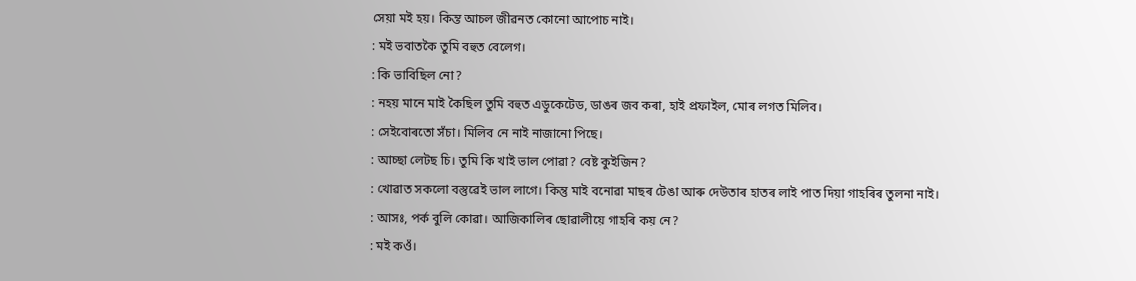সেয়া মই হয়। কিন্ত আচল জীৱনত কোনো আপোচ নাই।
: মই ভবাতকৈ তুমি বহুত বেলেগ।
: কি ভাবিছিল নো?
: নহয় মানে মাই কৈছিল তুমি বহুত এডুকেটেড, ডাঙৰ জব কৰা, হাই প্ৰফাইল, মোৰ লগত মিলিব।
: সেইবোৰতো সঁচা। মিলিব নে নাই নাজানো পিছে।
: আচ্ছা লেটছ চি। তুমি কি খাই ভাল পোৱা? বেষ্ট কুইজিন?
: খোৱাত সকলো বস্তুৱেই ভাল লাগে। কিন্তু মাই বনোৱা মাছৰ টেঙা আৰু দেউতাৰ হাতৰ লাই পাত দিয়া গাহৰিৰ তুলনা নাই।
: আসঃ, পৰ্ক বুলি কোৱা। আজিকালিৰ ছোৱালীয়ে গাহৰি কয় নে?
: মই কওঁ।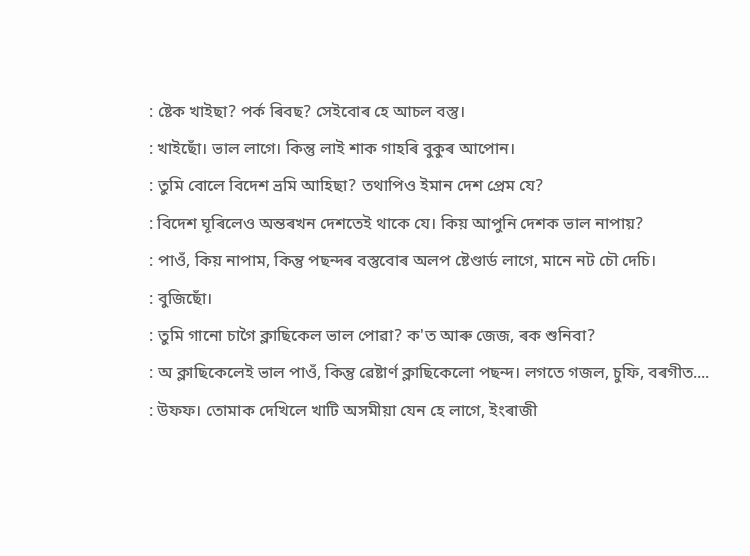: ষ্টেক খাইছা? পৰ্ক ৰিবছ? সেইবোৰ হে আচল বস্তু।
: খাইছোঁ। ভাল লাগে। কিন্তু লাই শাক গাহৰি বুকুৰ আপোন।
: তুমি বোলে বিদেশ ভ্ৰমি আহিছা? তথাপিও ইমান দেশ প্ৰেম যে?
: বিদেশ ঘূৰিলেও অন্তৰখন দেশতেই থাকে যে। কিয় আপুনি দেশক ভাল নাপায়?
: পাওঁ, কিয় নাপাম, কিন্তু পছন্দৰ বস্তুবোৰ অলপ ষ্টেণ্ডাৰ্ড লাগে, মানে নট চৌ দেচি।
: বুজিছোঁ।
: তুমি গানো চাগৈ ক্লাছিকেল ভাল পোৱা? ক'ত আৰু জেজ, ৰক শুনিবা?
: অ ক্লাছিকেলেই ভাল পাওঁ, কিন্তু ৱেষ্টাৰ্ণ ক্লাছিকেলো পছন্দ। লগতে গজল, চুফি, বৰগীত....
: উফফ। তোমাক দেখিলে খাটি অসমীয়া যেন হে লাগে, ইংৰাজী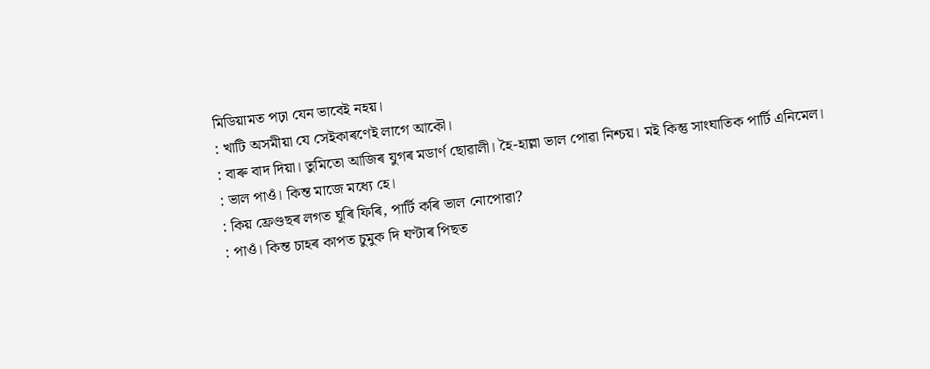মিডিয়ামত পঢ়া যেন ভাবেই নহয়।
: খাটি অসমীয়া যে সেইকাৰণেই লাগে আকৌ।
: বাৰু বাদ দিয়া। তুমিতো আজিৰ যুগৰ মডাৰ্ণ ছোৱালী। হৈ-হাল্লা ভাল পোৱা নিশ্চয়। মই কিন্তু সাংঘাতিক পাৰ্টি এনিমেল।
: ভাল পাওঁ। কিন্ত মাজে মধ্যে হে।
: কিয় ফ্রেণ্ডছৰ লগত ঘূৰি ফিৰি, পাৰ্টি কৰি ভাল নোপোৱা?
: পাওঁ। কিন্ত চাহৰ কাপত চুমুক দি ঘণ্টাৰ পিছত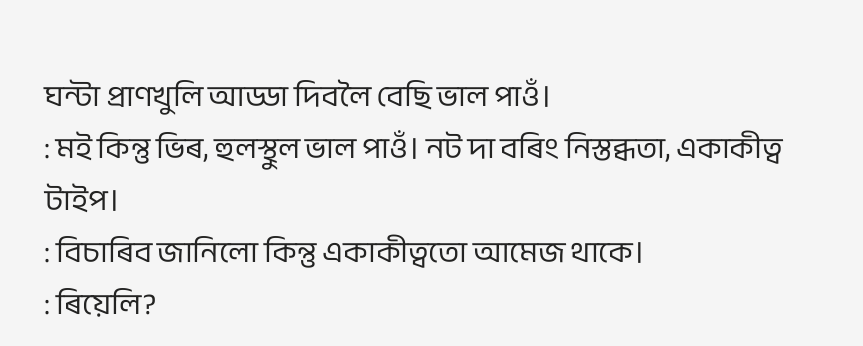ঘন্টা প্ৰাণখুলি আড্ডা দিবলৈ বেছি ভাল পাওঁ।
: মই কিন্তু ভিৰ, হুলস্থুল ভাল পাওঁ। নট দা বৰিং নিস্তব্ধতা, একাকীত্ব টাইপ।
: বিচাৰিব জানিলো কিন্তু একাকীত্বতো আমেজ থাকে।
: ৰিয়েলি?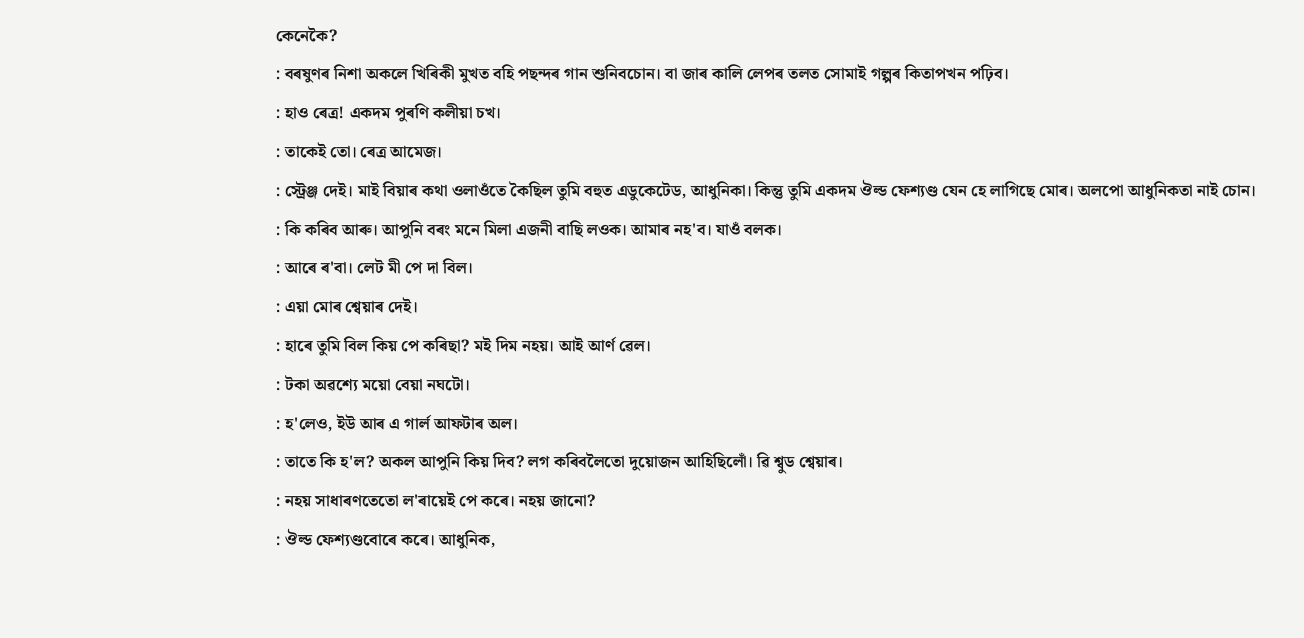কেনেকৈ?
: বৰষুণৰ নিশা অকলে খিৰিকী মুখত বহি পছন্দৰ গান শুনিবচোন। বা জাৰ কালি লেপৰ তলত সোমাই গল্পৰ কিতাপখন পঢ়িব।
: হাও ৰেত্ৰ! একদম পুৰণি কলীয়া চখ।
: তাকেই তো। ৰেত্ৰ আমেজ।
: স্ট্রেঞ্জ দেই। মাই বিয়াৰ কথা ওলাওঁতে কৈছিল তুমি বহুত এডুকেটেড, আধুনিকা। কিন্তু তুমি একদম ঔল্ড ফেশ্যণ্ড যেন হে লাগিছে মোৰ। অলপো আধুনিকতা নাই চোন।
: কি কৰিব আৰু। আপুনি বৰং মনে মিলা এজনী বাছি লওক। আমাৰ নহ'ব। যাওঁ বলক।
: আৰে ৰ'বা। লেট মী পে দা বিল।
: এয়া মোৰ শ্বেয়াৰ দেই।
: হাৰে তুমি বিল কিয় পে কৰিছা? মই দিম নহয়। আই আৰ্ণ ৱেল।
: টকা অৱশ্যে ময়ো বেয়া নঘটো।
: হ'লেও, ইউ আৰ এ গাৰ্ল আফটাৰ অল।
: তাতে কি হ'ল? অকল আপুনি কিয় দিব? লগ কৰিবলৈতো দুয়োজন আহিছিলোঁ। ৱি শ্বুড শ্বেয়াৰ।
: নহয় সাধাৰণতেতো ল'ৰায়েই পে কৰে। নহয় জানো?
: ঔল্ড ফেশ্যণ্ডবোৰে কৰে। আধুনিক,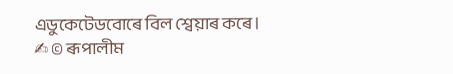এডুকেটেডবোৰে বিল শ্বেয়াৰ কৰে।
✍ © ৰূপালীম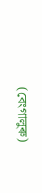(বেংগালুৰু)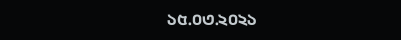১৫.০৩.২০২১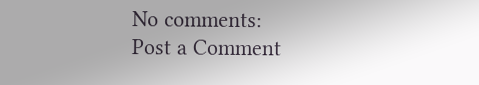No comments:
Post a Comment